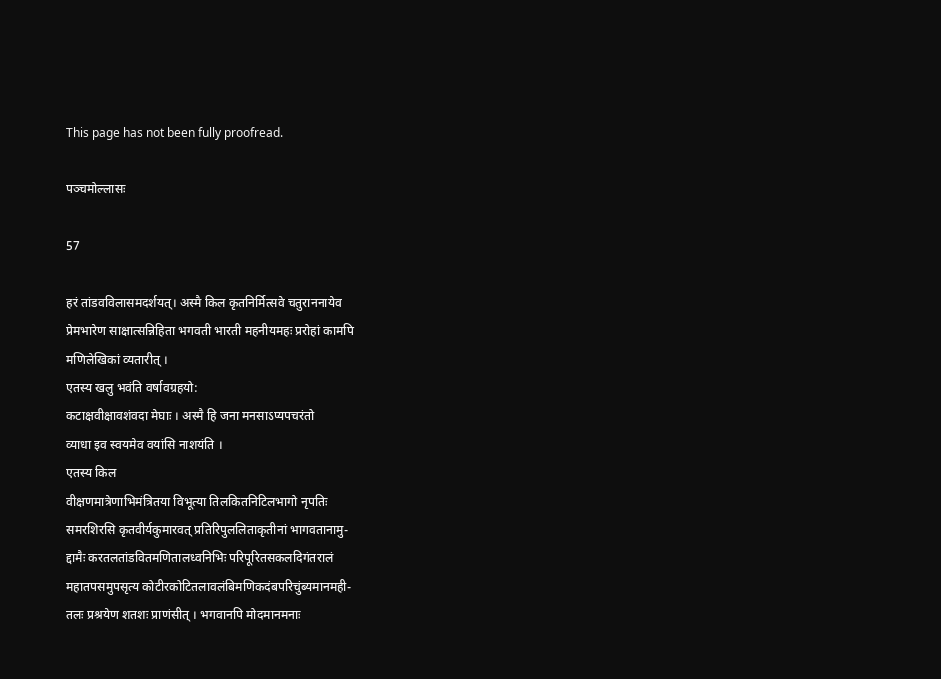This page has not been fully proofread.

पञ्चमोल्लासः

57

हरं तांडवविलासमदर्शयत्। अस्मै किल कृतनिर्मित्सवे चतुराननायेव
प्रेमभारेण साक्षात्सन्निहिता भगवती भारती महनीयमहः प्ररोहां कामपि
मणिलेखिकां व्यतारीत् ।
एतस्य खलु भवंति वर्षावग्रहयो:
कटाक्षवीक्षावशंवदा मेघाः । अस्मै हि जना मनसाऽप्यपचरंतो
व्याधा इव स्वयमेव वयांसि नाशयंति ।
एतस्य किल
वीक्षणमात्रेणाभिमंत्रितया विभूत्या तिलकितनिटिलभागो नृपतिः
समरशिरसि कृतवीर्यकुमारवत् प्रतिरिपुललिताकृतीनां भागवतानामु-
द्दामैः करतलतांडवितमणितालध्वनिभिः परिपूरितसकलदिगंतरालं
महातपसमुपसृत्य कोटीरकोटितलावलंबिमणिकदंबपरिचुंब्यमानमही-
तलः प्रश्रयेण शतशः प्राणंसीत् । भगवानपि मोदमानमनाः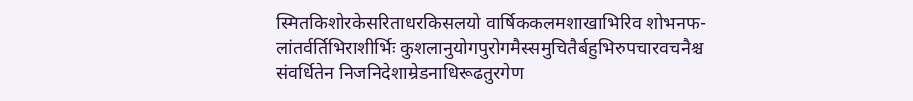स्मितकिशोरकेसरिताधरकिसलयो वार्षिककलमशाखाभिरिव शोभनफ-
लांतर्वर्तिभिराशीर्भिः कुशलानुयोगपुरोगमैस्समुचितैर्बहुभिरुपचारवचनैश्च
संवर्धितेन निजनिदेशाम्रेडनाधिरूढतुरगेण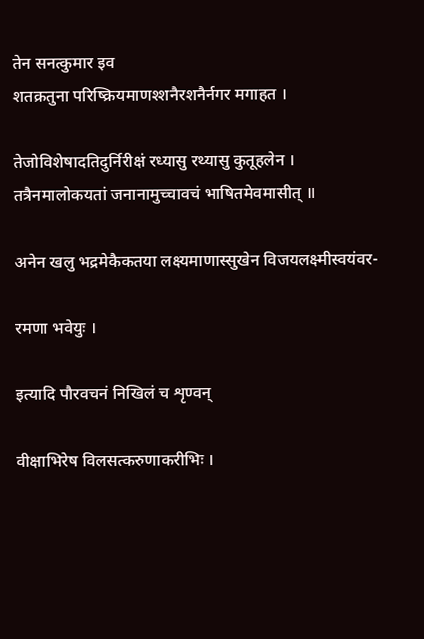तेन सनत्कुमार इव
शतक्रतुना परिष्क्रियमाणश्शनैरशनैर्नगर मगाहत ।

तेजोविशेषादतिदुर्निरीक्षं रध्यासु रथ्यासु कुतूहलेन ।
तत्रैनमालोकयतां जनानामुच्चावचं भाषितमेवमासीत् ॥

अनेन खलु भद्रमेकैकतया लक्ष्यमाणास्सुखेन विजयलक्ष्मीस्वयंवर-

रमणा भवेयुः ।

इत्यादि पौरवचनं निखिलं च शृण्वन्

वीक्षाभिरेष विलसत्करुणाकरीभिः ।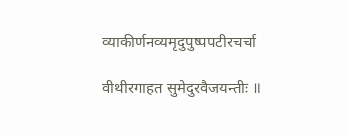व्याकीर्णनव्यमृदुपुष्पपटीरचर्चा

वीथीरगाहत सुमेदुरवैजयन्तीः ॥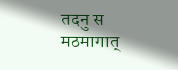तदनु स मठमागात्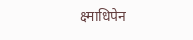क्ष्माधिपेन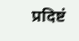प्रदिष्टं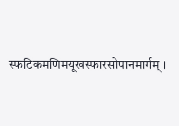स्फटिकमणिमयूखस्फारसोपानमार्गम् ।